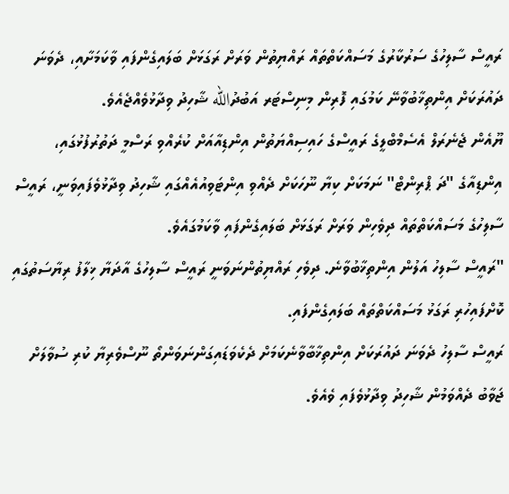ރައީސް ސާލިހުގެ ސަރުކާރުގެ މަސައްކަތްތައް ރައްޔިތުން ވަރަށް ރަގަޅަށް ބަލައިގެންފައި ވާކަމަށާއި، ދެވަނަ ދައުރަކަށް އިންތިޚާބުވާނޭ ކަމުގައި ފޮރިން މިނިސްޓަރ އަބުދުالله ޝާހިދު ވިދާޅުވެއްޖެއެވެ.
ޔޫއެން ޖެނެރަލް އެސެމްބްލީގެ ރައީސްގެ ހައިސިއްޔަތުން އިންޑިއާއަށް ކުރެއްވި ރަސްމީ ދަތުރުފުޅުގައި، އިންޑިއާގެ "ދަ ޕްރިންޓް" ނަމަކަށް ކިޔާ ނޫހަކަށް ދެއްވި އިންޓަވިއުއެއްގައި ޝާހިދު ވިދާޅުވެފައިވަނީ، ރައީސް ސާލިހުގެ މަސައްކަތްތައް ދިވެހިން ވަރަށް ރަގަޅަށް ބަލައިގެންފައި ވާކަމުގައެވެ.
"ރައީސް ސާލިހު އަލުން އިންތިޚާބުވާނެ. ދިވެހި ރައްޔިތުންނަވަނީ ރައީސް ސާލިހުގެ އާދަޔާ ޚިލާފު ރިޔާސަތުގައި ކޮށްފައިހުރި ރަގަޅު މަސައްކަތްތައް ބަލައިގެންފައި.
ރައީސް ސާލިހު ދެވަނަ ދައުރަކަށް އިންތިޚާބާވާނެކަމަށް ދެކެވަޑައިގަންނަވަންތޯ ނޫސްވެރިޔާ ކުރި ސުވާލަށް ޖަވާބު ދެއްވަމުން ޝާހިދު ވިދާޅުވެފައި ވެއެވެ.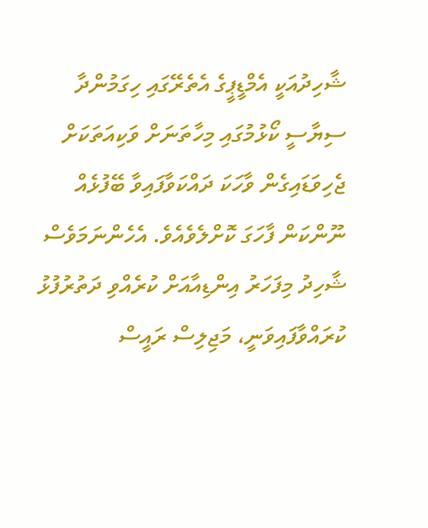ޝާހިދުއަކީ އެމްޑީޕީގެ އެތެރޭގައި ހިގަމުންދާ ސިޔާސީ ކޯޅުމުގައި މިހާތަނަށް ވަކިއަތަކަށް ޖެހިވަޑައިގެން ވާހަކަ ދައްކަވާފައިވާ ބޭފުޅެއް ނޫންކަން ފާހަގަ ކޮށްލެވެއެވެ. އެހެންނަމަވެސް ޝާހިދު މިފަހަރު އިންޑިއާއަށް ކުރެއްވި ދަތުރުފުޅު ކުރައްވާފައިވަނީ، މަޖިލިސް ރައީސް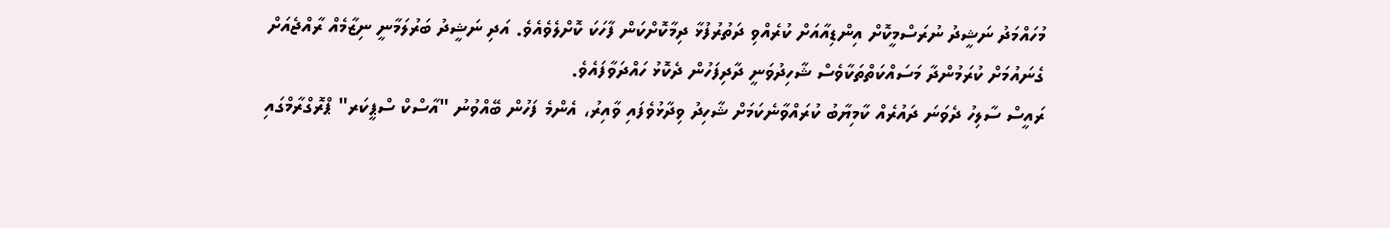މުހައްމަދު ނަޝީދު ނުރަސްމީކޮށް އިންޑިއާއަށް ކުރެއްވި ދަތުރުފުޅާ ދިމާކޮށްކަން ފާހަކަ ކޮށްލެވެއެވެ. އަދި ނަޝީދު ބަރުލަމާނީ ނިޒާމެއް ރާއްޖެއަށް ގެނައުމަށް ކުރަމުންދާ މަސައްކަތްތަކާވެސް ޝާހިދުވަނީ ދާދިފަހުން ދެކޮޅު ހައްދަވާފައެވެ.
ރައީސް ސާލިހު ދެވަނަ ދައުރެއް ކާމިޔާބު ކުރައްވާނެކަމަށް ޝާހިދު ވިދާޅުވެފައި ވާއިރު، އެންމެ ފަހުން ބޭއްވުނު "އާސްކް ސްޕީކަރ" ޕްރޮގްރާމްގައި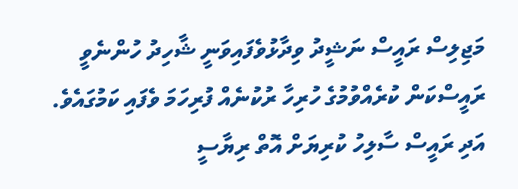މަޖިލިސް ރައީސް ނަޝީދު ވިދާޅުވެފައިވަނީ ޝާހިދު ހުންނެވީ ރައީސްކަން ކުރެއްވުމުގެ ހުރިހާ ރުކުނެއް ފުރިހަމަ ވެފައި ކަމުގައެވެ. އަދި ރައީސް ސާލިހު ކުރިޔަށް އޮތް ރިޔާސީ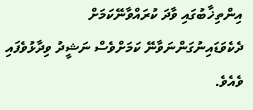އިންތިޚާބުގައި ވާދަ ކުރައްވާނޭކަމަށް ދެކެވަޑައިނުގަންނަވާނޭ ކަމަށްވެސް ނަޝީދު ވިދާޅުވެފައި ވެއެވެ.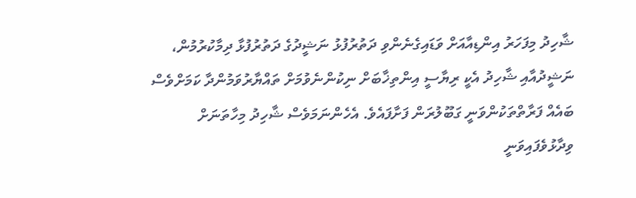ޝާހިދު މިފަހަރު އިންޑިއާއަށް ވަޑައިގެނެންވި ދަތުރުފުޅު ނަޝީދުގެ ދަތުރުފުޅާ ދިމާކުރުމުން، ނަޝީދުއާއި ޝާހިދު އެކީ ރިޔާސީ އިންތިޚާބަށް ނިކުންނެވުމަށް ތައްޔާރުވަމުންދާ ކަމަށްވެސް ބައެއް ފަރާތްތަކުންވަނީ ގަބޫލުރަން ފަށާފައެވެ. އެހެންނަމަވެސް ޝާހިދު މިހާތަނަށް ވިދާޅުވެފައިވަނީ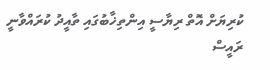ކުރިޔަށް އޮތް ރިޔާސީ އިންތިޚާބުގައި ތާއީދު ކުރައްވާނީ ރައީސް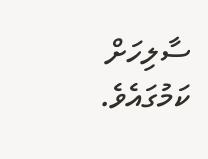ސާލިހަށް ކަމުގައެވެ.